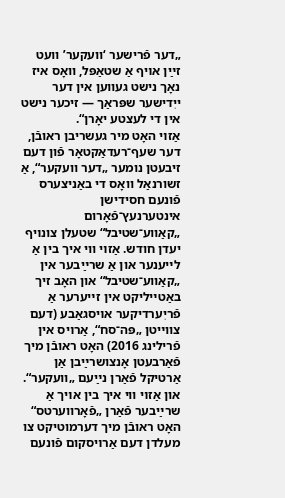„דער פֿרישער ‘װעקער’ װעט זײַן אױף אַ שטאַפּל, װאָס איז נאָך נישט געװען אין דער ייִדישער שפּראַך — זיכער נישט אין די לעצטע יאָרן“.
אַזױ האָט מיר געשריבן ראובֿן, דער שעף־רעדאַקטאָר פֿון דעם זיבעטן נומער „דער װעקער“, אַ זשורנאַל װאָס די באַניצערס פֿונעם חסידישן אינטערנעץ־פֿאָרום „קאַװע־שטיבל“ שטעלן צונױף יעדן חודש. אַזױ װי איך בין אַ לײענער און אַ שרײַבער אין „קאַװע־שטיבל“ און האָב זיך באַטײליקט אין זײערער אַ פֿריִערדיקער אױסגאַבע (דעם צװײטן „פּה־סח“, אַרױס אין פֿרילינג 2016) האָט ראובֿן מיך פֿאַרבעטן אָנצושרײַבן אַן אַרטיקל פֿאַרן נײַעם „װעקער“. און אַזױ װי איך בין אױך אַ שרײַבער פֿאַרן „פֿאָרװערטס“ האָט ראובֿן מיך דערמוטיקט צו מעלדן דעם אַרױסקום פֿונעם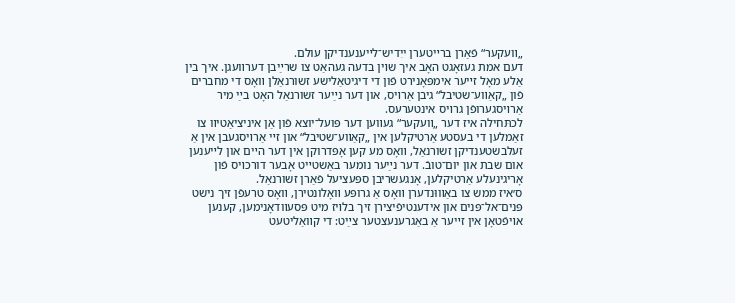„װעקער“ פֿאַרן ברײטערן ייִדיש־לײענענדיקן עולם.
דעם אמת געזאָגט האָב איך שױן בדעה געהאַט צו שרײַבן דערװעגן. איך בין אַלע מאָל זײער אימפּאָנירט פֿון די דיגיטאַלישע זשורנאַלן װאָס די מחברים פֿון „קאַװע־שטיבל“ גיבן אַרױס, און דער נײַער זשורנאַל האָט בײַ מיר אַרױסגערופֿן גרױס אינטערעס.
לכתּחילה איז דער „װעקער“ געװען דער פּועל־יוצא פֿון אַן איניציאַטיװ צו זאַמלען די בעסטע אַרטיקלען אין „קאַװע־שטיבל“ און זײ אַרױסגעבן אין אַ זעלבשטענדיקן זשורנאַל, װאָס מע קען אָפּדרוקן אין דער הײם און לײענען אום שבת און יום־טובֿ. דער נײַער נומער באַשטײט אָבער דורכױס פֿון אָריגינעלע אַרטיקלען, אָנגעשריבן ספּעציעל פֿאַרן זשורנאַל.
ס׳איז ממש צו באַװוּנדערן װאָס אַ גרופּע װאָלונטירן, װאָס טרעפֿן זיך נישט פּנים־אל־פּנים און אידענטיפֿיצירן זיך בלױז מיט פּסעװדאָנימען, קענען אױפֿטאָן אין זײער אַ באַגרענעצטער צײַט: די קװאַליטעט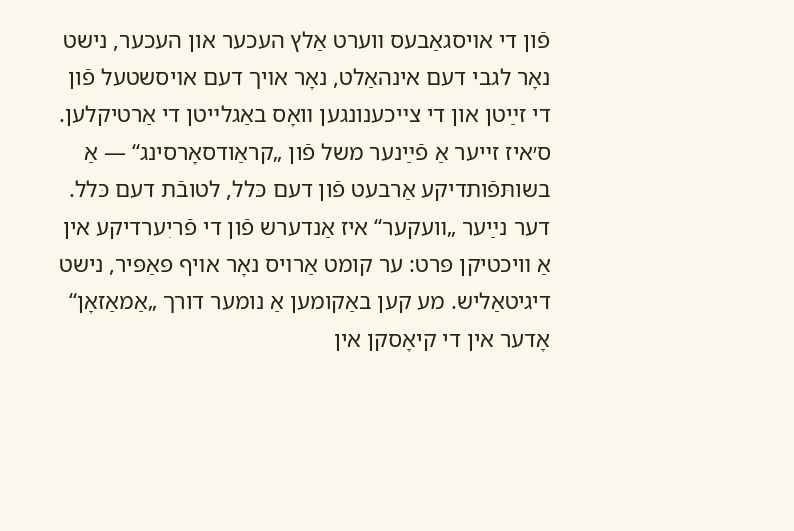פֿון די אױסגאַבעס װערט אַלץ העכער און העכער, נישט נאָר לגבי דעם אינהאַלט, נאָר אױך דעם אױסשטעל פֿון די זײַטן און די צײכענונגען װאָס באַגלײטן די אַרטיקלען. ס׳איז זײער אַ פֿײַנער משל פֿון „קראַודסאָרסינג“ — אַ בשותּפֿותדיקע אַרבעט פֿון דעם כּלל, לטובֿת דעם כּלל.
דער נײַער „װעקער“ איז אַנדערש פֿון די פֿריִערדיקע אין אַ װיכטיקן פּרט: ער קומט אַרױס נאָר אױף פּאַפּיר, נישט דיגיטאַליש. מע קען באַקומען אַ נומער דורך „אַמאַזאָן“ אָדער אין די קיאָסקן אין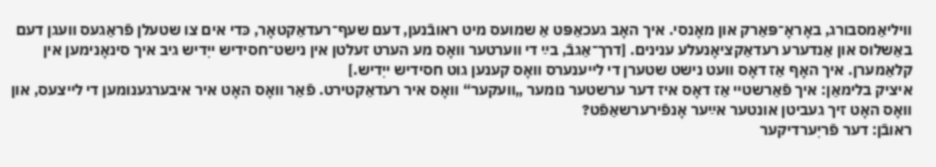װיליאַמסבורג, באָראָ־פּאַרק און מאָנסי. איך האָב געכאַפּט אַ שמועס מיט ראובֿנען, דעם שעף־רעדאַקטאָר, כּדי אים צו שטעלן פֿראַגעס װעגן דעם באַשלוס און אַנדערע רעדאַקציאָנעלע ענינים. [דרך־אַגבֿ, בײַ די װערטער װאָס מע הערט זעלטן אין נישט־חסידיש ייִדיש גיב איך סינאָנימען אין קלאַמערן. איך האָף אַז דאָס װעט נישט שטערן די לײענערס װאָס קענען גוט חסידיש ייִדיש.]
איציק בלימאַן: איך פֿאַרשטײ אַז דאָס איז דער ערשטער נומער „װעקער“ װאָס איר רעדאַקטירט. פֿאַר װאָס האָט איר איבערגענומען די לײצעס, און װאָס האָט זיך געביטן אונטער אײַער אָנפֿירערשאַפֿט?
ראובֿן: דער פֿריִערדיקער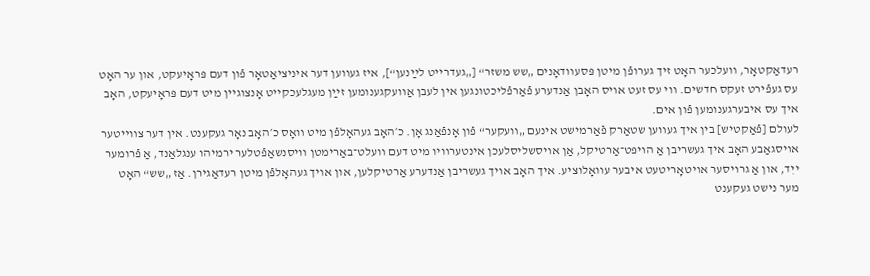רעדאַקטאָר, װעלכער האָט זיך גערופֿן מיטן פּסעװדאָנים „שש משזר“ [„געדרײט לײַנען“], איז געװען דער איניציאַטאָר פֿון דעם פּראָיעקט, און ער האָט עס געפֿירט זעקס חדשים. װי עס זעט אױס האָבן אַנדערע פֿאַרפֿליכטונגען אין לעבן אַװעקגענומען זײַן מעגלעכקײט אָנצוגײן מיט דעם פּראָיעקט, האָב איך עס איבערגענומען פֿון אים.
לעולם [פֿאַקטיש] בין איך געװען שטאַרק פֿאַרמישט אינעם „װעקער“ פֿון אָנפֿאַנג אָן. כ׳האָב געהאָלפֿן מיט װאָס כ׳האָב נאָר געקענט. אין דער צװײטער אױסגאַבע האָב איך געשריבן אַ הױפּט־אַרטיקל, אַן אױסשליסלעכן אינטערװיו מיט דעם װעלט־באַרימטן װיסנשאַפֿטלער ירמיהו ענגלאַנד, אַ פֿרומער ייִד, און אַ גרױסער אױטאָריטעט איבער עװאָלוציע. איך האָב אױך געשריבן אַנדערע אַרטיקלען, און אױך געהאָלפֿן מיטן רעדאַגירן. אַז „שש“ האָט מער נישט געקענט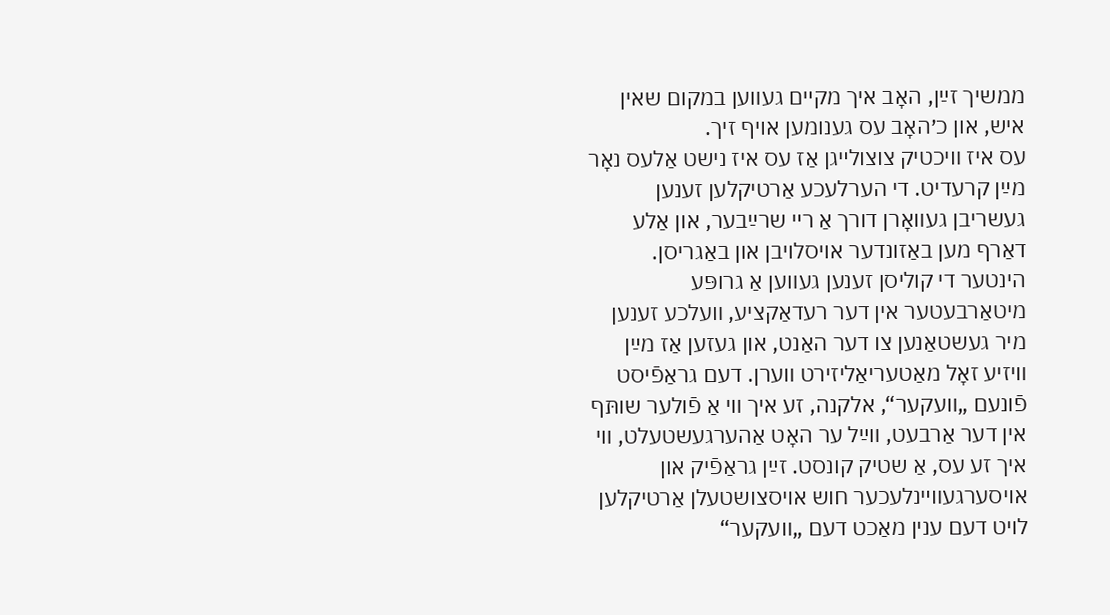ממשיך זײַן, האָב איך מקײם געװען במקום שאין איש, און כ׳האָב עס גענומען אױף זיך.
עס איז װיכטיק צוצולײגן אַז עס איז נישט אַלעס נאָר מײַן קרעדיט. די הערלעכע אַרטיקלען זענען געשריבן געװאָרן דורך אַ רײ שרײַבער, און אַלע דאַרף מען באַזונדער אױסלױבן און באַגריסן. הינטער די קוליסן זענען געװען אַ גרופּע מיטאַרבעטער אין דער רעדאַקציע, װעלכע זענען מיר געשטאַנען צו דער האַנט, און געזען אַז מײַן װיזיע זאָל מאַטעריאַליזירט װערן. דעם גראַפֿיסט פֿונעם „װעקער“, אלקנה, זע איך װי אַ פֿולער שותּף אין דער אַרבעט, װײַל ער האָט אַהערגעשטעלט, װי איך זע עס, אַ שטיק קונסט. זײַן גראַפֿיק און אױסערגעװײנלעכער חוש אױסצושטעלן אַרטיקלען לױט דעם ענין מאַכט דעם „װעקער“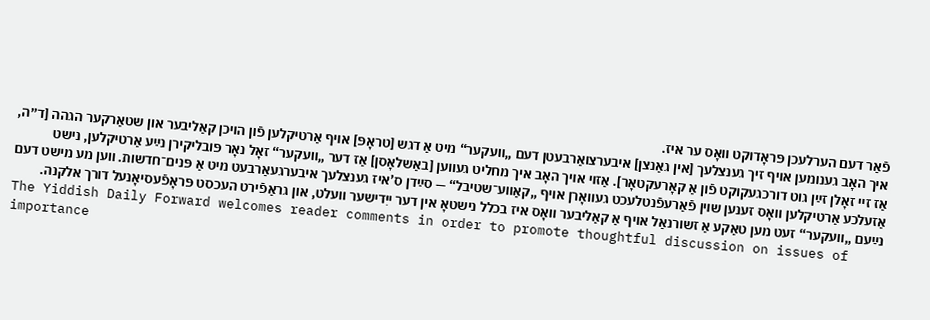פֿאַר דעם הערלעכן פּראָדוקט װאָס ער איז.
איך האָב גענומען אױף זיך גענצלעך [אין גאַנצן] איבערצואַרבעטן דעם „װעקער“ מיט אַ דגש [טראָפּ] אױף אַרטיקלען פֿון הױכן קאַליבער און שטאַרקער הגהה [ד״ה, אַז זײ זאָלן זײַן גוט דורכגעקוקט פֿון אַ קאָרעקטאָר]. אַזױ אױך האָב איך מחליט געװען [באַשלאָסן] אַז דער „װעקער“ זאָל נאָר פּובליקירן נײַע אַרטיקלען, נישט אַזעלכע אַרטיקלען װאָס זענען שױן פֿאַרעפֿנטלעכט געװאָרן אױף „קאַװע־שטיבל“ — סײַדן ס’איז גענצלעך איבערגעאַרבעט מיט אַ פּנים־חדשות. װען מע מישט דעם נײַעם „װעקער“ זעט מען טאַקע אַ זשורנאַל אױף אַ קאַליבער װאָס איז בכלל נישטאָ אין דער ייִדישער װעלט, און גראַפֿירט העכסט פּראָפֿעסיאָנעל דורך אלקנה.
The Yiddish Daily Forward welcomes reader comments in order to promote thoughtful discussion on issues of importance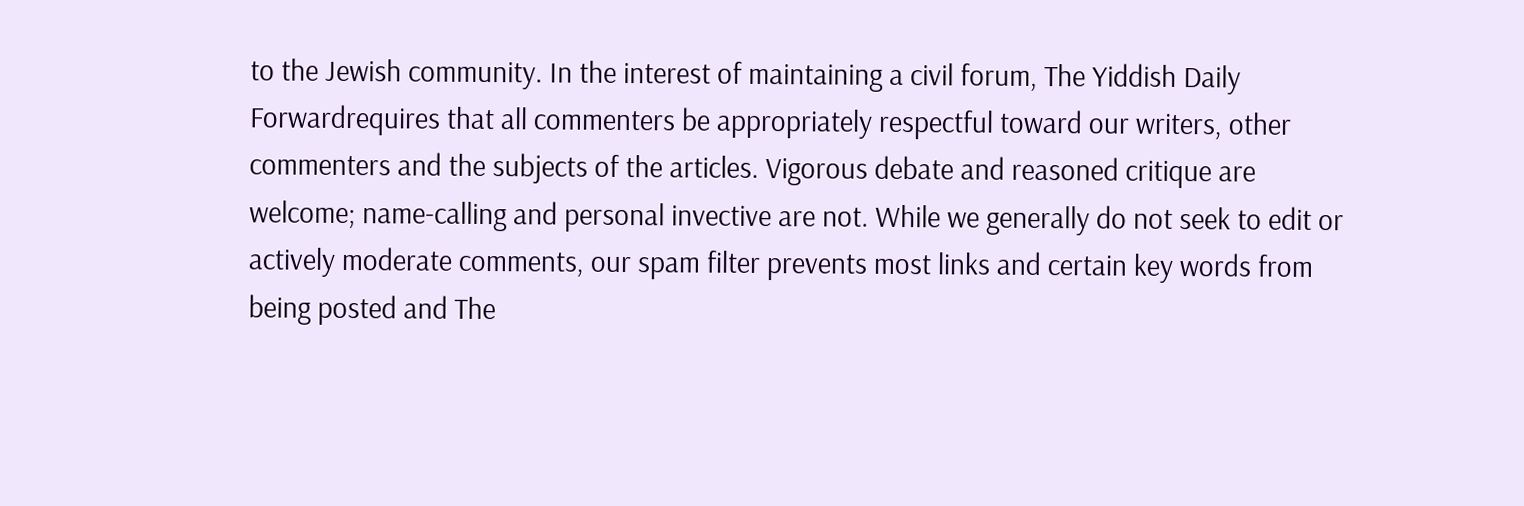to the Jewish community. In the interest of maintaining a civil forum, The Yiddish Daily Forwardrequires that all commenters be appropriately respectful toward our writers, other commenters and the subjects of the articles. Vigorous debate and reasoned critique are welcome; name-calling and personal invective are not. While we generally do not seek to edit or actively moderate comments, our spam filter prevents most links and certain key words from being posted and The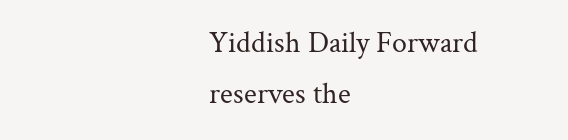Yiddish Daily Forward reserves the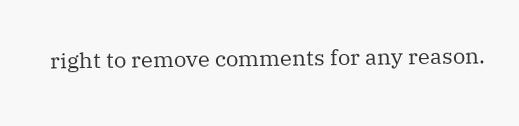right to remove comments for any reason.